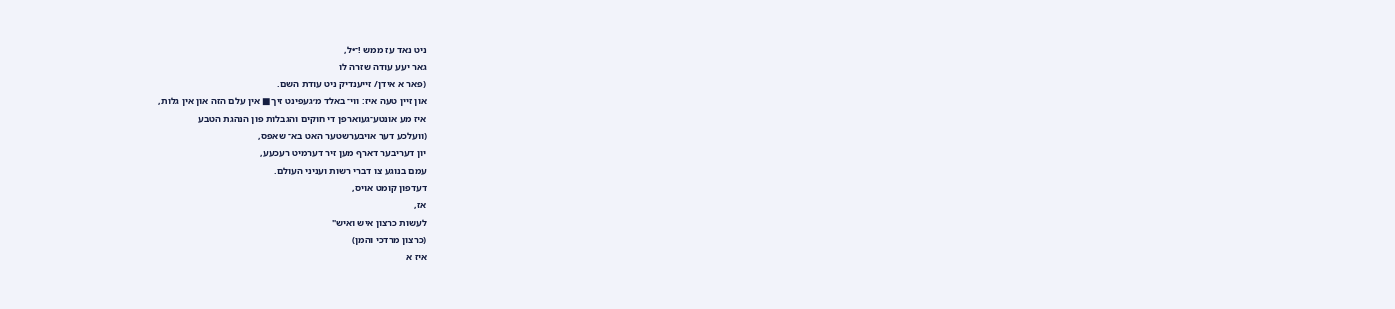ניט נאד עז ממש !־•ל,
גאר יעע עודה שזרה לו
(פאר א אידן/ זייענדיק ניט עודת השם.
און זיין טעה איז: ווי־ באלד מ׳געפינט זיך■ אין עלם הזה און אין גלות,
איז מע אונטע־געוארפן די חוקים והגבלות פון הנהגת הטבע
(וועלכע דער אויבערשטער האט בא־ שאפס,
יון דעריבער דארף מען זיר דערמיט רעכעע,
עמם בנוגע צו דברי רשות ועניני העולם.
דעדפון קומט אויס,
אז,
לעשות כרצון איש ואיש"
(כרצון מרדכי והמן)
איז א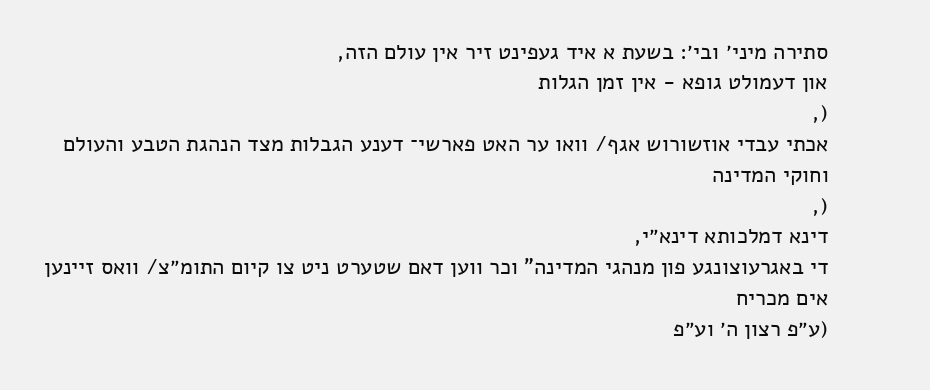סתירה מיני׳ ובי׳: בשעת א איד געפינט זיר אין עולם הזה,
און דעמולט גופא - אין זמן הגלות
(,
אכתי עבדי אוזשורוש אגף/ וואו ער האט פארשי־ דענע הגבלות מצד הנהגת הטבע והעולם וחוקי המדינה
(,
דינא דמלכותא דינא״י,
די באגרעוצונגע פון מנהגי המדינה" וכר ווען דאם שטערט ניט צו קיום התומ״צ/ וואס זיינען אים מכריח
(ע״פ רצון ה׳ וע״פ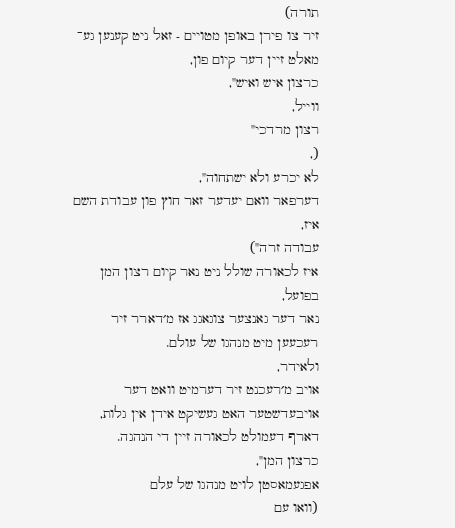תורה)
זיר צו פירן באופן מטויים - זאל ניט קענען גע־ מאלט זיין דער קיום פון,
כרצון איש ואיש",
ווייל,
רצון מרדכי"
(,
לא יכרע ולא ישתחוה",
דערפאר וואם יעדער זאר חוץ פון עבודת השם איז,
עבודה זרה")
איז לכאורה שולל ניט נאר קיום רצון המן בפועל,
נאר דער גאנצער צוגאגג אז מ׳דארר זיר רעכעען מיט מנהגו של עולם.
ולאידר,
אויב מ׳רעכנט זיר דערמיט וואט דער אויבעדשטער האט געשיקט אידן אין גלות,
דארף דעמולט לכאורה זיין די הנהגה.
כרצון המן",
אפגעמאסטן לויט מנהגו של עלם
(וואו עם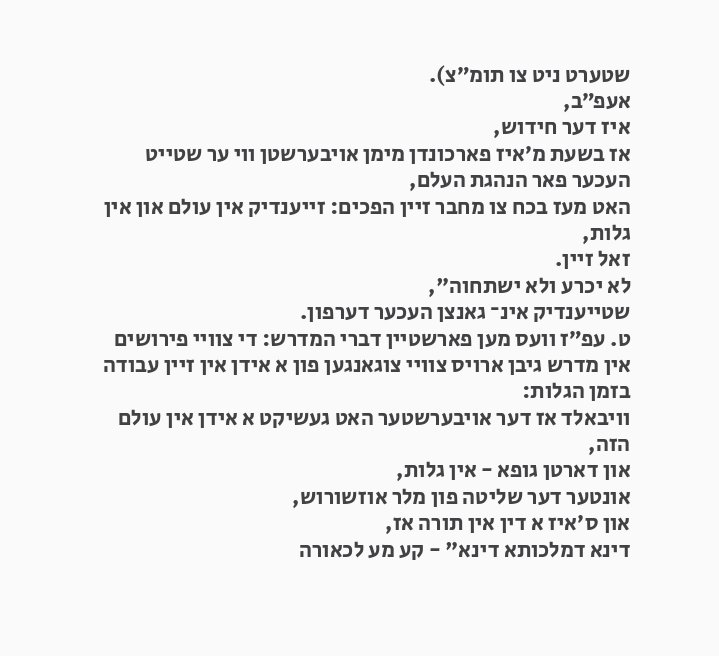שטערט ניט צו תומ״צ).
אעפ״ב,
איז דער חידוש,
אז בשעת מ׳איז פארכונדן מימן אויבערשטן ווי ער שטייט העכער פאר הנהגת העלם,
האט מעז בכח צו מחבר זיין הפכים: זייענדיק אין עולם און אין גלות,
זאל זיין.
לא יכרע ולא ישתחוה",
שטייענדיק אינ־ גאנצן העכער דערפון.
ט. עפ״ז וועס מען פארשטיין דברי המדרש: די צוויי פירושים אין מדרש גיבן ארויס צוויי צוגאנגען פון א אידן אין זיין עבודה בזמן הגלות:
וויבאלד אז דער אויבערשטער האט געשיקט א אידן אין עולם הזה,
און דארטן גופא - אין גלות,
אונטער דער שליטה פון מלר אוזשורוש,
און ס׳איז א דין אין תורה אז,
דינא דמלכותא דינא" - קע מע לכאורה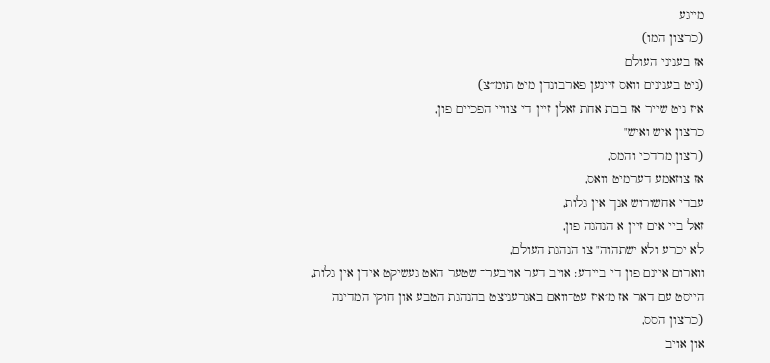מייגע
(כרצון המו)
אז בעניני העולם
(ניט בענינים וואס זיינען פארבונדן מיט תומ״צ)
איז ניט שייר אז בבת אחת זאלן זיין די צוויי הפכיים פון,
כרצון איש ואיש"
(רצון מרדכי והמס,
אז צוזאמע דערמיט וואס,
עבדי אחשורוש אנך אין גלות,
זאל ביי אים זיין א הנהגה פון,
לא יכרע ולא ישתהוה" צו הנהגת העולם,
ווארום איינם פון די ביידע: אויב דער אויבער־ שטער האט געשיקט אידן אין גלות,
הייסט עם דאר אז מ׳איז עט־וואם באגרעניצט בהנהגת הטבע און חוקי המדינה
(כרצון הסס,
און אויב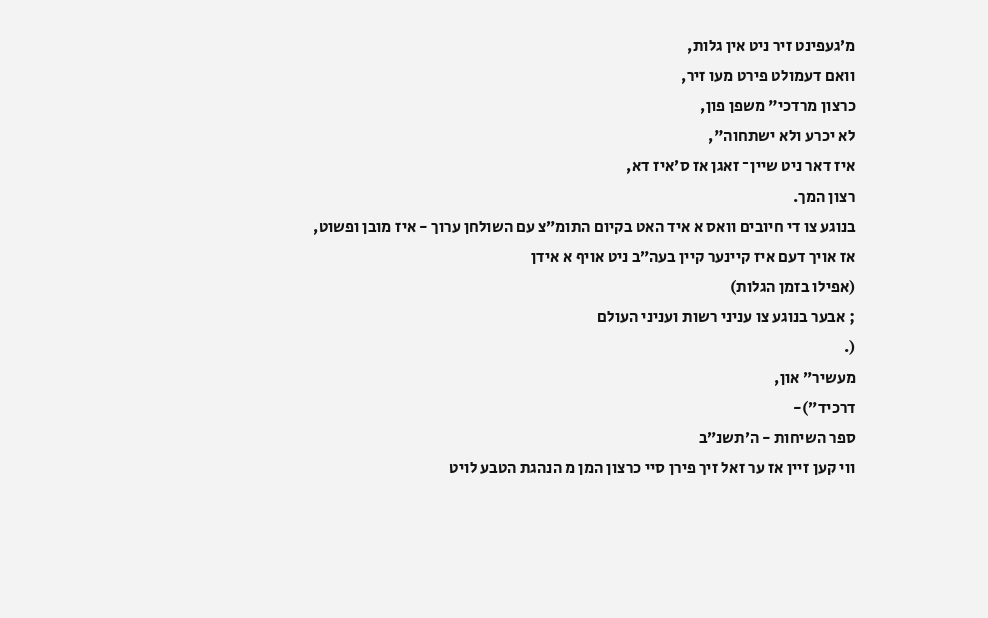מ׳געפינט זיר ניט אין גלות,
וואם דעמולט פירט מעו זיר,
כרצון מרדכי" משפן פון,
לא יכרע ולא ישתחוה",
איז דאר ניט שיין־ זאגן אז ס׳איז דא,
רצון המך.
בנוגע צו די חיובים וואס א איד האט בקיום התומ״צ עם השולחן ערוך - איז מובן ופשוט,
אז אויך דעם איז קיינער קיין בעה״ב ניט אויף א אידן
(אפילו בזמן הגלות)
; אבער בנוגע צו עניני רשות ועניני העולם
(.
מעשיר״ און,
דרכיד״)-
ספר השיחות - ה׳תשנ״ב
ווי קען זיין אז ער זאל זיך פירן סיי כרצון המן מ הנהגת הטבע לויט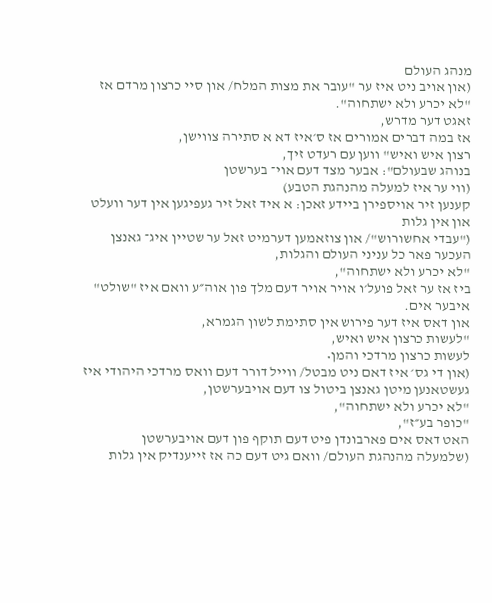מנהג העולם
(און אויב ניט איז ער "עובר את מצות המלח/ און סיי כרצון מרדם אז "לא יכרע ולא ישתחוה".
זאגט דער מדרש,
אז במה דברים אמורים אז ס׳איז דא א סתירה צווישן,
רצון איש ואיש" ווען עם רעדט זיך,
בנוהג שבעולם": אבער מצד דעם אוי־ בערשטן
(ווי ער איז למעלה מהנהגת הטבע)
קענען זיר אויספירן ביידע זאכן: א איד זאל זיר געפיגען אין דער וועלט און אין גלות
("עבדי אחשורוש"/ און צוזאמען דערמיט זאל ער שטיין איג־ גאנצן העכער פאר כל עניני העולם והגלות,
"לא יכרע ולא ישתחוה",
ביז אז ער זאל פועל׳ו אויר אויר דעם מלך פון אוה״ע וואם איז "שולט" איבער אים.
און דאס איז דער פירוש אין סתימת לשון הגמרא,
"לעשות כרצון איש ואיש,
לעשות כרצון מרדכי והמן•
(און די גס׳ איז דאם ניט מבטל/ ווייל דורר דעם וואס מרדכי היהודי איז געשטאנען מיטן גאנצן ביטול צו דעם אויבערשטן,
"לא יכרע ולא ישתחוה",
"כופר בע״ז",
האט דאס אים פארבונדן פיט דעם תוקף פון דעם אויבערשטן
(שלמעלה מהנהגת העולם/ וואם גיט דעם כה אז זייענדיק אין גלות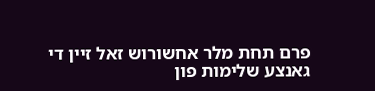פרם תחת מלר אחשורוש זאל זיין די גאנצע שלימות פון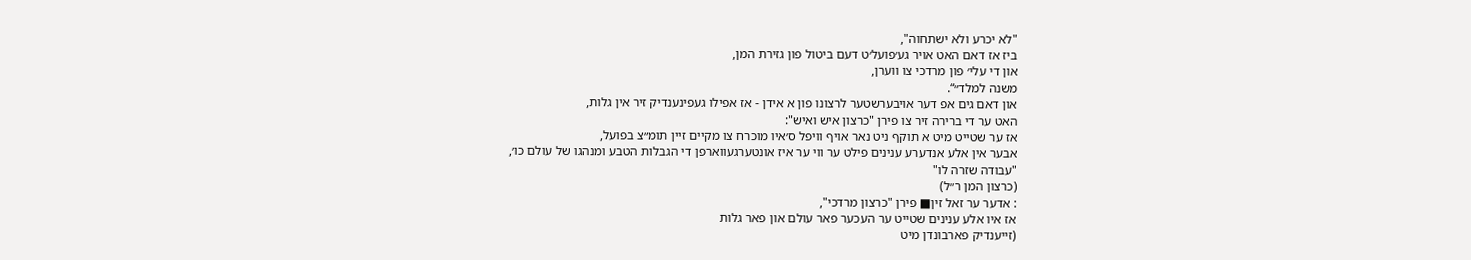"לא יכרע ולא ישתחוה",
ביז אז דאם האט אויר גע׳פועל׳ט דעם ביטול פון גזירת המן,
און די עלי׳ פון מרדכי צו ווערן,
משנה למלד״“.
און דאם גים אפ דער אויבערשטער לרצונו פון א אידן - אז אפילו געפינענדיק זיר אין גלות,
האט ער די ברירה זיר צו פירן "כרצון איש ואיש":
אז ער שטייט מיט א תוקף ניט נאר אויף וויפל ס׳איו מוכרח צו מקיים זיין תומ״צ בפועל,
אבער אין אלע אנדערע ענינים פילט ער ווי ער איז אונטערגעווארפן די הגבלות הטבע ומנהגו של עולם כו׳,
"עבודה שזרה לו"
(כרצון המן ר״ל)
: אדער ער זאל זין■ פירן "כרצון מרדכי",
אז איו אלע ענינים שטייט ער העכער פאר עולם און פאר גלות
(זייענדיק פארבונדן מיט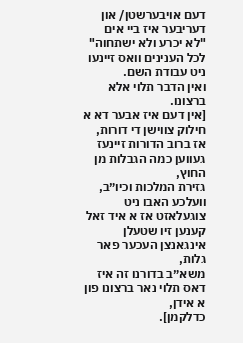דעם אויבערשטן/ און דעריבער איז ביי אים "לא יכרע ולא ישתחוה" לכל הענינים וואס זיינעו ניט עבודת השם.
ואין הדבר תלוי אלא ברצונו.
[אין דעם איז אבער דא א חילוק צווישן די דורות,
אז ברוב הדורות זיינעז געווען כמה הגבלות מן החוץ,
גזירת המלכות וכיו״ב,
וועלכע האבו ניט צוגעלאזט אז א איד זאל קענען זיו שטעלן אינגאנצן העכער פאר גלות,
משא״ב בדורנו זה איז דאס תלוי נאר ברצונו פון א אידן,
כדלקמן].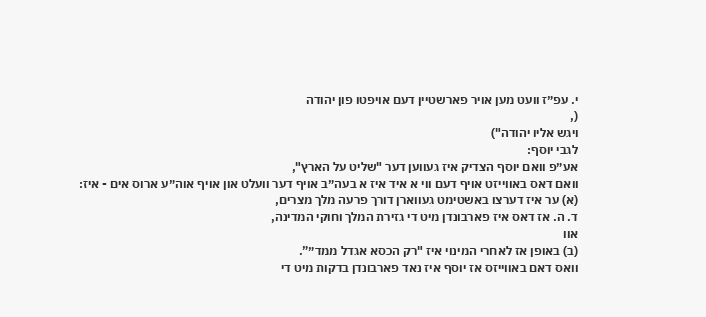י. עפ״ז וועט מען אויר פארשטיין דעם אויפטו פון יהודה
(,
ויגש אליו יהודה")
לגבי יוסף:
אע״פ וואם יוסף הצדיק איז געווען דער "שליט על הארץ",
וואם דאס באווייזט אויף דעם ווי א איד איז א בעה״ב אויף דער וועלט און אויף אוה״ע ארוס אים - איז:
(א) ער איז דערצו באשטימט געווארן דורך פרעה מלך מצרים,
ד. ה. אז דאס איז פארבונדן מיט די גזירת המלך וחוקי המדינה,
אוו
(ב) באופן אז לאחרי המינוי איז "רק הכסא אגדל ממד״”.
וואס דאם באווייזס אז יוסף איז נאד פארבונדן בדקות מיט די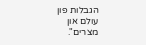הגבלות פון עולם און מצרים".